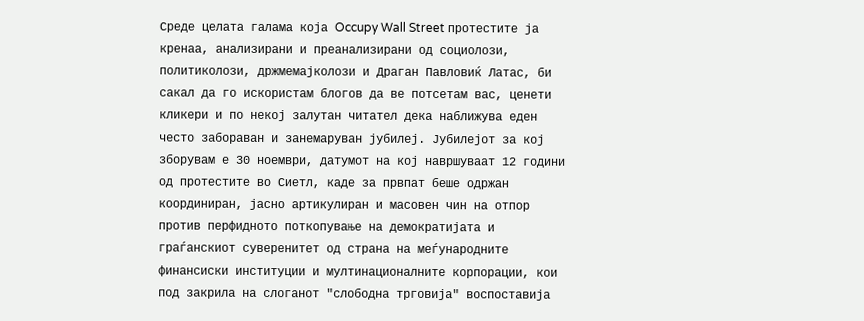Среде целата галама која Occupy Wall Street протестите ја кренаа, анализирани и преанализирани од социолози, политиколози, држмемајколози и Драган Павловиќ Латас, би сакал да го искористам блогов да ве потсетам вас, ценети кликери и по некој залутан читател дека наближува еден често забораван и занемаруван јубилеј. Јубилејот за кој зборувам е 30 ноември, датумот на кој навршуваат 12 години од протестите во Сиетл, каде за првпат беше одржан координиран, јасно артикулиран и масовен чин на отпор против перфидното поткопување на демократијата и граѓанскиот суверенитет од страна на меѓународните финансиски институции и мултинационалните корпорации, кои под закрила на слоганот "слободна трговија" воспоставија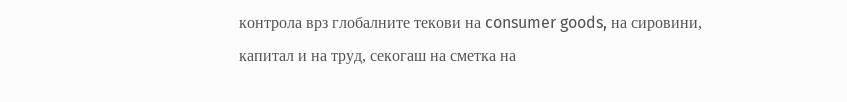контрола врз глобалните текови на consumer goods, на сировини, капитал и на труд, секогаш на сметка на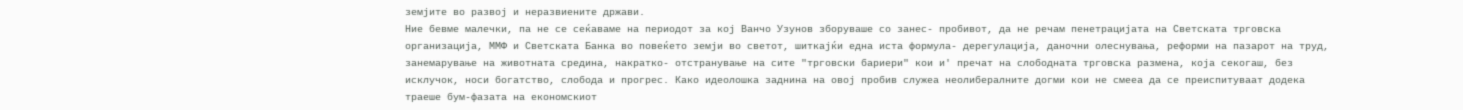земјите во развој и неразвиените држави.
Ние бевме малечки, па не се сеќаваме на периодот за кој Ванчо Узунов зборуваше со занес- пробивот, да не речам пенетрацијата на Светската трговска организација, ММФ и Светската Банка во повеќето земји во светот, шиткајќи една иста формула- дерегулација, даночни олеснувања, реформи на пазарот на труд, занемарување на животната средина, накратко- отстранување на сите "трговски бариери" кои и' пречат на слободната трговска размена, која секогаш, без исклучок, носи богатство, слобода и прогрес. Како идеолошка заднина на овој пробив служеа неолибералните догми кои не смееа да се преиспитуваат додека траеше бум-фазата на економскиот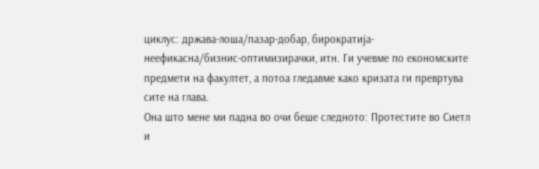циклус: држава-лоша/пазар-добар, бирократија-неефикасна/бизнис-оптимизирачки, итн. Ги учевме по економските предмети на факултет, а потоа гледавме како кризата ги превртува сите на глава.
Она што мене ми падна во очи беше следното: Протестите во Сиетл и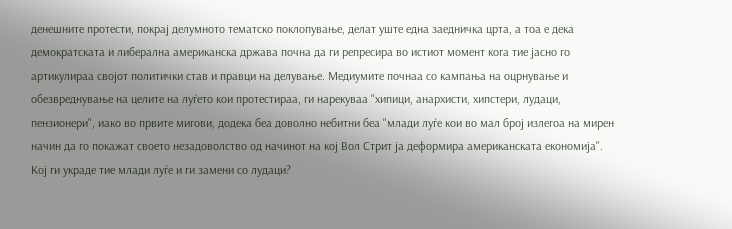денешните протести, покрај делумното тематско поклопување, делат уште една заедничка црта, а тоа е дека демократската и либерална американска држава почна да ги репресира во истиот момент кога тие јасно го артикулираа својот политички став и правци на делување. Медиумите почнаа со кампања на оцрнување и обезвреднување на целите на луѓето кои протестираа, ги нарекуваа "хипици, анархисти, хипстери, лудаци, пензионери", иако во првите мигови, додека беа доволно небитни беа "млади луѓе кои во мал број излегоа на мирен начин да го покажат своето незадоволство од начинот на кој Вол Стрит ја деформира американската економија". Кој ги украде тие млади луѓе и ги замени со лудаци?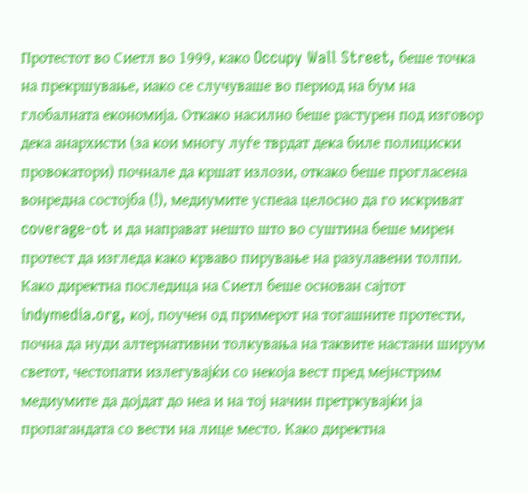Протестот во Сиетл во 1999, како Occupy Wall Street, беше точка на прекршување, иако се случуваше во период на бум на глобалната економија. Откако насилно беше растурен под изговор дека анархисти (за кои многу луѓе тврдат дека биле полициски провокатори) почнале да кршат излози, откако беше прогласена вонредна состојба (!), медиумите успеаа целосно да го искриват coverage-ot и да направат нешто што во суштина беше мирен протест да изгледа како крваво пирување на разулавени толпи. Како директна последица на Сиетл беше основан сајтот indymedia.org, кој, поучен од примерот на тогашните протести, почна да нуди алтернативни толкувања на таквите настани ширум светот, честопати излегувајќи со некоја вест пред мејнстрим медиумите да дојдат до неа и на тој начин претркувајќи ја пропагандата со вести на лице место. Како директна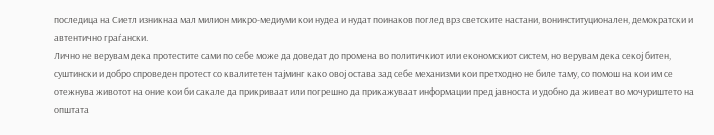последица на Сиетл изникнаа мал милион микро-медиуми кои нудеа и нудат поинаков поглед врз светските настани, вонинституционален, демократски и автентично граѓански.
Лично не верувам дека протестите сами по себе може да доведат до промена во политичкиот или економскиот систем, но верувам дека секој битен, суштински и добро спроведен протест со квалитетен тајминг како овој остава зад себе механизми кои претходно не биле таму, со помош на кои им се отежнува животот на оние кои би сакале да прикриваат или погрешно да прикажуваат информации пред јавноста и удобно да живеат во мочуриштето на општата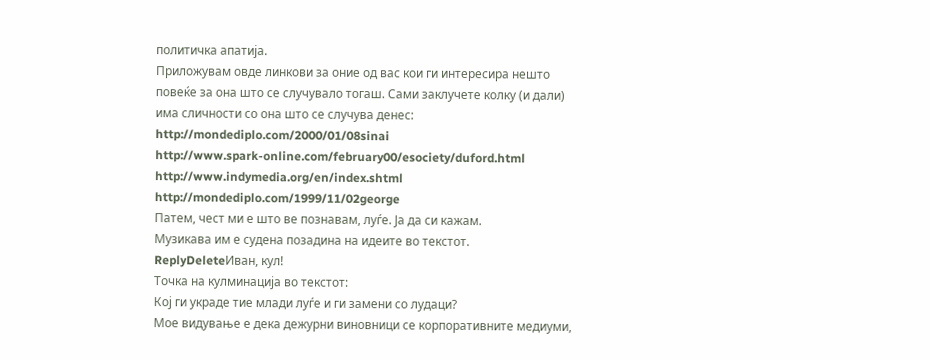политичка апатија.
Приложувам овде линкови за оние од вас кои ги интересира нешто повеќе за она што се случувало тогаш. Сами заклучете колку (и дали) има сличности со она што се случува денес:
http://mondediplo.com/2000/01/08sinai
http://www.spark-online.com/february00/esociety/duford.html
http://www.indymedia.org/en/index.shtml
http://mondediplo.com/1999/11/02george
Патем, чест ми е што ве познавам, луѓе. Ја да си кажам.
Музикава им е судена позадина на идеите во текстот.
ReplyDeleteИван, кул!
Точка на кулминација во текстот:
Кој ги украде тие млади луѓе и ги замени со лудаци?
Мое видување е дека дежурни виновници се корпоративните медиуми,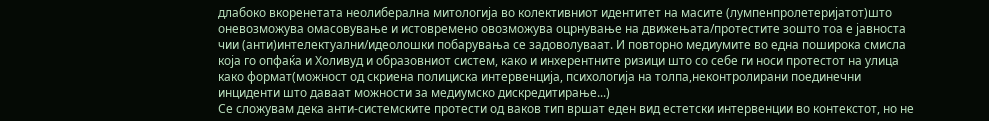длабоко вкоренетата неолиберална митологија во колективниот идентитет на масите (лумпенпролетеријатот)што оневозможува омасовување и истовремено овозможува оцрнување на движењата/протестите зошто тоа е јавноста чии (анти)интелектуални/идеолошки побарувања се задоволуваат. И повторно медиумите во една поширока смисла која го опфаќа и Холивуд и образовниот систем, како и инхерентните ризици што со себе ги носи протестот на улица како формат(можност од скриена полициска интервенција, психологија на толпа,неконтролирани поединечни инциденти што даваат можности за медиумско дискредитирање...)
Се сложувам дека анти-системските протести од ваков тип вршат еден вид естетски интервенции во контекстот, но не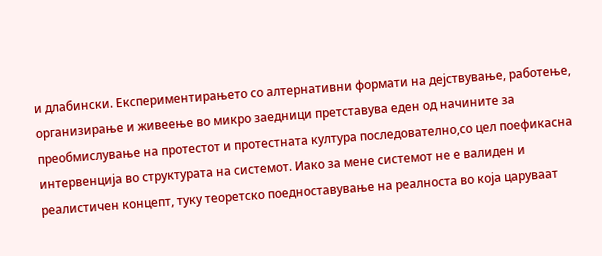и длабински. Експериментирањето со алтернативни формати на дејствување, работење, организирање и живеење во микро заедници претставува еден од начините за преобмислување на протестот и протестната култура последователно,со цел поефикасна интервенција во структурата на системот. Иако за мене системот не е валиден и реалистичен концепт, туку теоретско поедноставување на реалноста во која царуваат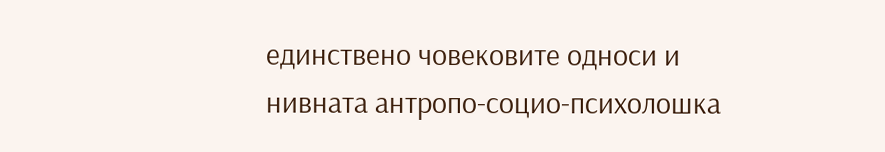единствено човековите односи и нивната антропо-социо-психолошка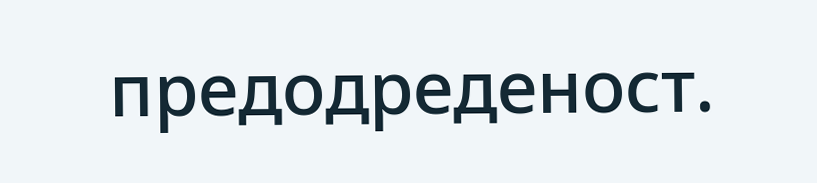предодреденост.